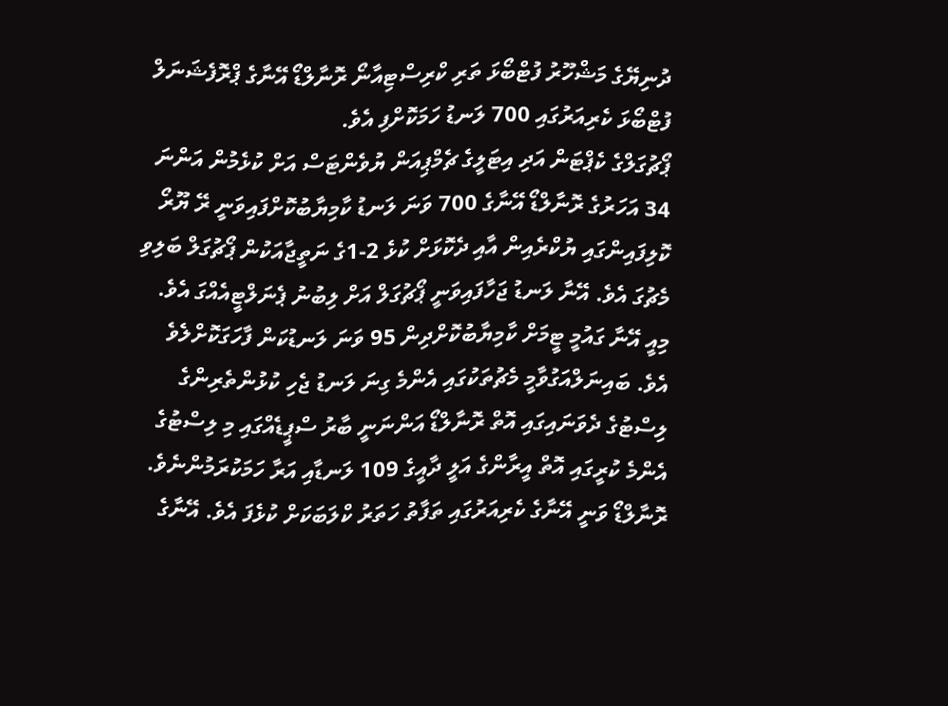ދުނިޔޭގެ މަޝްހޫރު ފުޓްބޯޅަ ތަރި ކްރިސްޓިއާނޯ ރޮނާލްޑޯ އޭނާގެ ޕްރޮފެޝަނަލް ފުޓްބޯޅަ ކެރިއަރުގައި 700 ލަނޑު ހަމަކޮށްފި އެވެ.
ޕޯޗުގަލްގެ ކެޕްޓަން އަދި އިޓަލީގެ ޗެމްޕިއަން ޔުވެންޓަސް އަށް ކުޅެމުން އަންނަ 34 އަހަރުގެ ރޮނާލްޑޯ އޭނާގެ 700 ވަނަ ލަނޑު ކާމިޔާބުކޮށްފައިވަނީ ރޭ ޔޫރޯ ކޮލިފައިންގައި ޔުކްރެއިން އާއި ދެކޮޅަށް ކުޅެ 2-1ގެ ނަތީޖާއަކުން ޕޯޗުގަލް ބަލިވި މެޗުގަ އެވެ. އޭނާ ލަނޑު ޖަހާފައިވަނީ ޕޯޗުގަލް އަށް ލިބުނު ޕެނަލްޓީއެއްގަ އެވެ. މިއީ އޭނާ ގައުމީ ޓީމަށް ކާމިޔާބުކޮށްދިން 95 ވަނަ ލަނޑުކަން ފާހަގަކޮށްލެވެ އެވެ. ބައިނަލްއަގުވާމީ މެޗުތަކުގައި އެންމެ ގިނަ ލަނޑު ޖެހި ކުޅުންތެރިންގެ ލިސްޓުގެ ދެވަނައިގައި އޮތް ރޮނާލްޑޯ އަންނަނީ ބާރު ސްޕީޑެއްގައި މި ލިސްޓުގެ އެންމެ ކުރީގައި އޮތް އީރާންގެ އަލީ ދާއީގެ 109 ލަނޑާއި އަރާ ހަމަކުރަމުންނެވެ.
ރޮނާލްޑޯ ވަނީ އޭނާގެ ކެރިއަރުގައި ތަފާތު ހަތަރު ކްލަބަކަށް ކުޅެފަ އެވެ. އޭނާގެ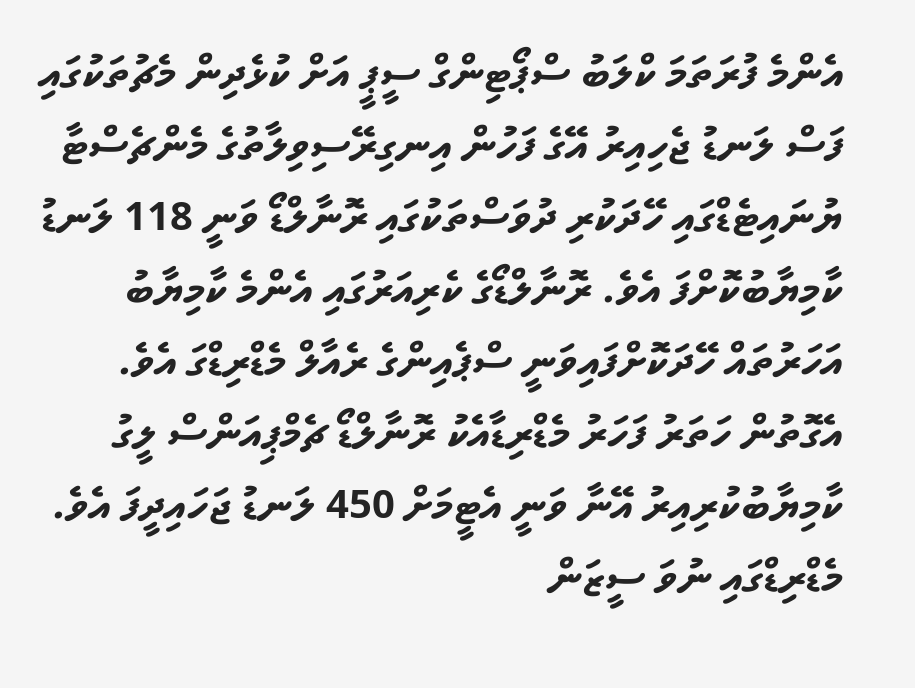އެންމެ ފުރަތަމަ ކްލަބު ސްޕޯޓިންގް ސީޕީ އަށް ކުޅެދިން މެޗުތަކުގައި ފަސް ލަނޑު ޖެހިއިރު އޭގެ ފަހުން އިނގިރޭސިވިލާތުގެ މެންޗެސްޓާ ޔުނައިޓެޑްގައި ހޭދަކުރި ދުވަސްތަކުގައި ރޮނާލްޑޯ ވަނީ 118 ލަނޑު ކާމިޔާބުކޮށްފަ އެވެ. ރޮނާލްޑޯގެ ކެރިއަރުގައި އެންމެ ކާމިޔާބު އަހަރުތައް ހޭދަކޮށްފައިވަނީ ސްޕެއިންގެ ރެއާލް މެޑްރިޑްގަ އެވެ. އެގޮތުން ހަތަރު ފަހަރު މެޑްރިޑާއެކު ރޮނާލްޑޯ ޗެމްޕިއަންސް ލީގު ކާމިޔާބުކުރިއިރު އޭނާ ވަނީ އެޓީމަށް 450 ލަނޑު ޖަހައިދީފަ އެވެ. މެޑްރިޑްގައި ނުވަ ސީޒަން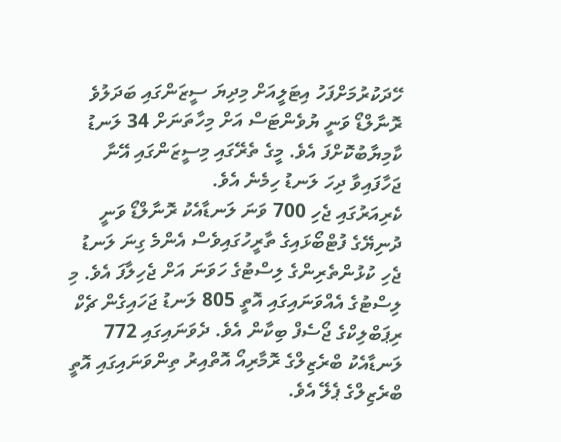ހޭދަކުރުމަށްފަހު އިޓަލީއަށް މިދިޔަ ސީޒަންގައި ބަދަލުވެ ރޮނާލްޑޯ ވަނީ ޔުވެންޓަސް އަށް މިހާތަނަށް 34 ލަނޑު ކާމިޔާބުކޮށްފަ އެވެ. މީގެ ތެރޭގައި މިސީޒަންގައި އޭނާ ޖަހާފައިވާ ދިހަ ލަނޑު ހިމެނެ އެވެ.
ކެރިއަރުގައި ޖެހި 700 ވަނަ ލަނޑާއެކު ރޮނާލްޑޯ ވަނީ ދުނިޔޭގެ ފުޓްބޯޅައިގެ ތާރީހުގައިވެސް އެންމެ ގިނަ ލަނޑު ޖެހި ކުޅުންތެރިންގެ ލިސްޓުގެ ހަވަނަ އަށް ޖެހިލާފަ އެވެ. މި ލިސްޓުގެ އެއްވަނައިގައި އޮތީ 805 ލަނޑު ޖަހައިގެން ޗެކް ރިޕަބްލިކްގެ ޖޯސެފް ބިކާން އެވެ. ދެވަނައިގައި 772 ލަނޑާއެކު ބްރެޒިލްގެ ރޮމާރިއޯ އޮތްއިރު ތިންވަނައިގައި އޮތީ ބްރެޒިލްގެ ޕެލޭ އެވެ.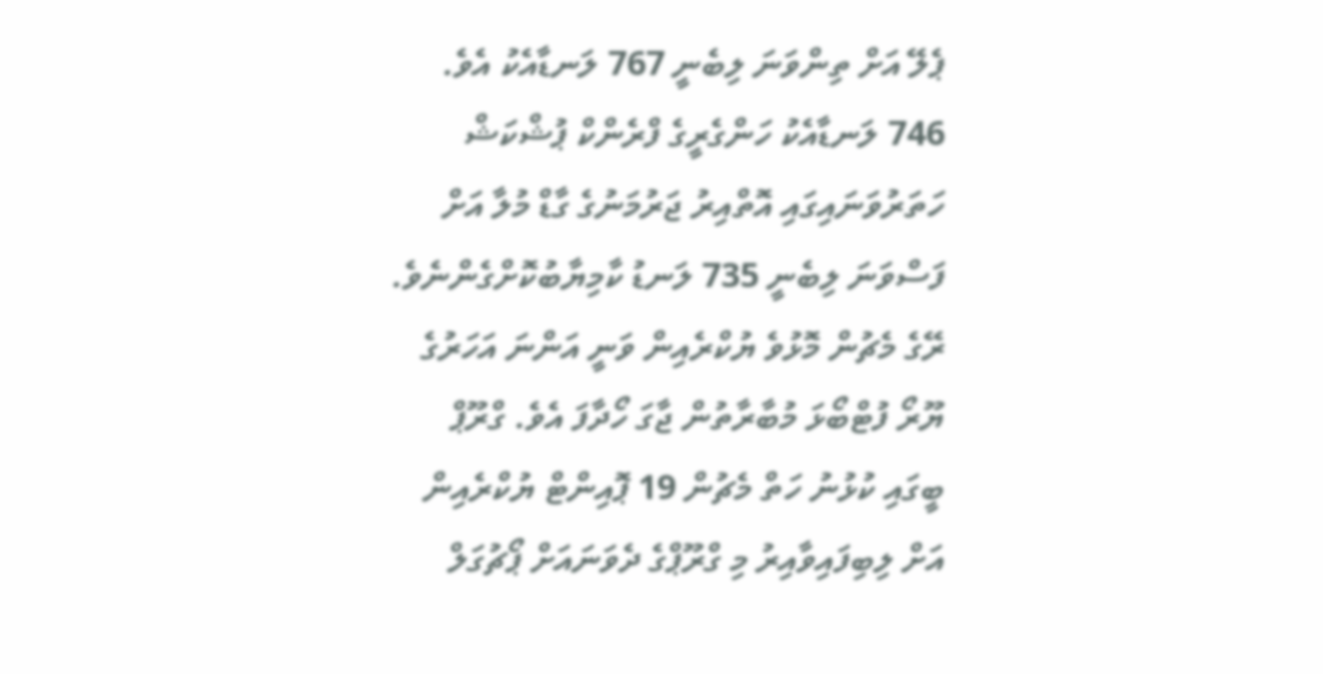ޕެލޭ އަށް ތިންވަނަ ލިބެނީ 767 ލަނޑާއެކު އެވެ. 746 ލަނޑާއެކު ހަންގެރީގެ ފްރެންކް ޕުޝްކަޝް ހަތަރުވަނައިގައި އޮތްއިރު ޖަރުމަނުގެ ގާޑް މުލާ އަށް ފަސްވަނަ ލިބެނީ 735 ލަނޑު ކާމިޔާބުކޮށްގެންނެވެ.
ރޭގެ މެޗުން މޮޅުވެ ޔުކްރެއިން ވަނީ އަންނަ އަހަރުގެ ޔޫރޯ ފުޓްބޯޅަ މުބާރާތުން ޖާގަ ހޯދާފަ އެވެ. ގްރޫޕް ބީގައި ކުޅުނު ހަތް މެޗުން 19 ޕޮއިންޓް ޔުކްރެއިން އަށް ލިބިފައިވާއިރު މި ގްރޫޕްގެ ދެވަނައަށް ޕޯޗުގަލް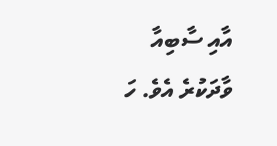އާއި ސާބިއާ ވާދަކުރެ އެވެ. ހަ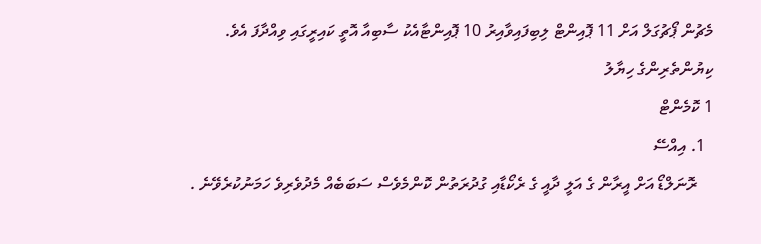މެޗުން ޕޯޗުގަލް އަށް 11 ޕޮއިންޓް ލިބިފައިވާއިރު 10 ޕޮއިންޓާއެކު ސާބިއާ އޮތީ ކައިރީގައި ވިއްދާފަ އެވެ.
ކިޔުންތެރިންގެ ހިޔާލު
1 ކޮމެންޓް
  1. އިއްސޭ
    ރޮނަލްޑޯ އަށް އީރާން ގެ އަލީ ދާއީ ގެ ރެކޯޑާއި ގުދުރަތުން ކޮންމެވެސް ސަބަބެއް މެދުވެރިވެ ހަމަނުކުރެވޭނެ .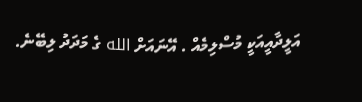އަލީދާއީއަކީ މުސްލިމެއް . އޭނައަށް الله ގެ މަދަދު ލިބޭނެ.